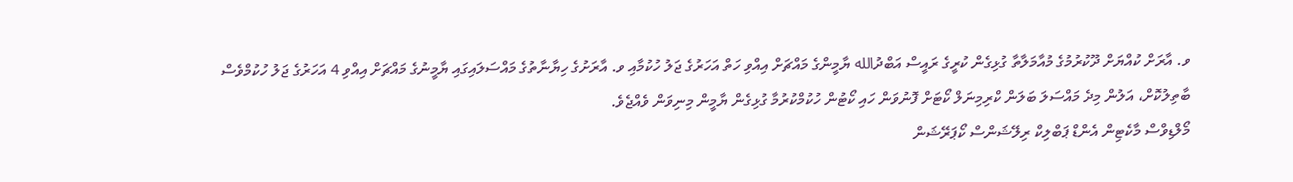ވ. އާރަށް ކުއްޔަށް ދޫކުރުމުގެ މުއާމަލާތާ ގުޅިގެން ކުރީގެ ރައީސް އަބްދުالله ޔާމީންގެ މައްޗަށް އިއްވި ހަތް އަހަރުގެ ޖަލު ހުކުމާއި ވ. އާރަށުގެ ހިޔާނާތުގެ މައްސަލައިގައި ޔާމީނުގެ މައްޗަށް އިއްވި 4 އަހަރުގެ ޖަލު ހުކުމްވެސް ބާތިލުކޮށް، އަލުން މިދެ މައްސަލަ ބަލަން ކްރިމިނަލް ކޯޓަށް ފޮނުވަން ހައި ކޯޓުން ހުކުމްކުރުމާ ގުޅިގެން ޔާމީން މިނިވަން ވެއްޖެވެ.
މޯލްޑިވްސް މާކެޓިން އެންޑް ޕަބްލިކް ރިލޭޝަންސް ކޯޕަރޭޝަން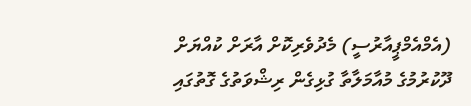(އެމްއެމްޕީއާރުސީ) މެދުވެރިކޮށް އާރަށް ކުއްޔަށް ދޫކުރުމުގެ މުއާމަލާތާ ގުޅިގެން ރިޝްވަތުގެ ގޮތުގައި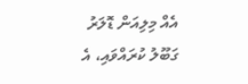އެއް މިލިއަން ޑޮލަރު ގަބޫލު ކުރައްވައި، އެ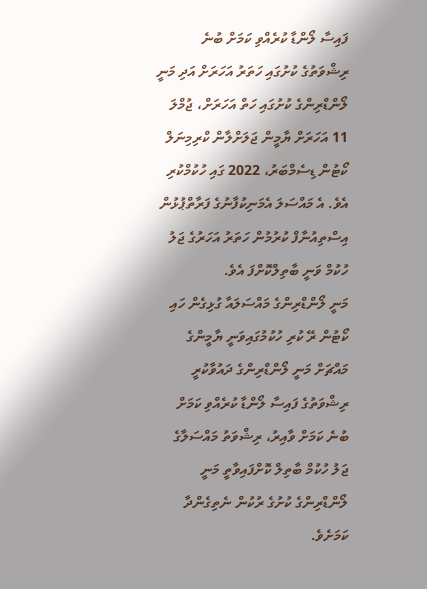ފައިސާ ލޯންޑާ ކުރެއްވި ކަމަށް ބުނެ ރިޝްވަތުގެ ކުށުގައި ހަތަރު އަހަރަށް އަދި މަނީ ލޯންޑްރިންގެ ކުށުގައި ހަތް އަހަރަށް، ޖުމްލަ 11 އަހަރަށް ޔާމީން ޖަލަށްލާން ކްރިމިނަލް ކޯޓުން ޑިސެމްބަރު، 2022 ގައި ހުކުމްކުރި އެވެ. އެ މައްސަލަ އެމަނިކުފާނުގެ ފަރާތްޕުޅުން އިސްތިއުނާފް ކުރުމުން ހަތަރު އަހަރުގެ ޖަލު ހުކުމް ވަނީ ބާތިލްކޮށްފަ އެވެ.
މަނީ ލޯންޑްރިންގެ މައްސަލައާ ގުޅިގެން ހައި ކޯޓުން ރޭ ކުރި ހުކުމުގައިވަނީ ޔާމީންގެ މައްޗަށް މަނީ ލޯންޑްރިންގެ ދައުވާކުރީ ރިޝްވަތުގެ ފައިސާ ލޯންޑާ ކުރެއްވި ކަމަށް ބުނެ ކަމަށް ވާއިރު، ރިޝްވަތު މައްސަލާގެ ޖަލު ހުކުމް ބާތިލް ކޮށްފައިވާތީ މަނީ ލޯންޑްރިންގެ ކުށުގެ ރުކުން ނެތިގެންދާ ކަމަށެވެ.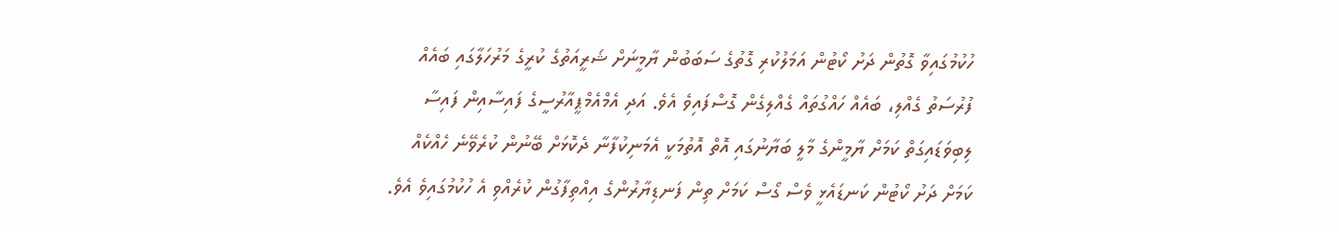ހުކުމުގައިވާ ގޮތުން ދަށު ކޯޓުން އަމަލުކުރި ގޮތުގެ ސަބަބުން ޔާމީނަށް ޝަރީއަތުގެ ކުރީގެ މަރުހަލާގައި ބައެއް ފުރުސަތު ގެއްލި، ބައެއް ހައްގުތައް ގެއްލިގެން ގޮސްފައިވެ އެވެ. އަދި އެމްއެމްޕީއާރުސީގެ ފައިސާއިން ފައިސާ ލިބިވަޑައިގަތް ކަމަށް ޔާމީންގެ މާލީ ބަޔާނުގައި އޮތް އޮތުމަކީ އެމަނިކުފާނާ ދެކޮޅަށް ބޭނުން ކުރެވޭނެ ހެއްކެއް ކަމަށް ދަށު ކޯޓުން ކަނޑައެޅީ ވެސް ގޯސް ކަމަށް ތިން ފަނޑިޔާރުންގެ އިއްތިފާގުން ކުރެއްވި އެ ހުކުމުގައިވެ އެވެ.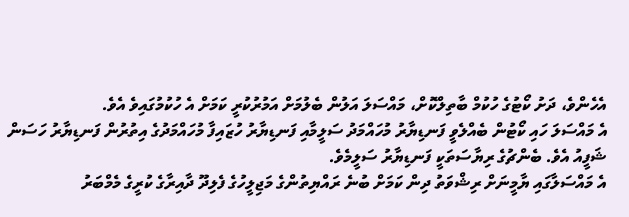އެހެންވެ، ދަށު ކޯޓުގެ ހުކުމް ބާތިލްކޮށް، މައްސަލަ އަލުން ބެލުމަށް އަމުރުކުރީ ކަމަށް އެ ހުކުމުގައިވެ އެވެ.
އެ މައްސަލަ ހައި ކޯޓުން ބެއްލެވީ ފަނޑިޔާރު މުހައްމަދު ސަލީމާއި ފަނޑިޔާރު ހުޒައިފާ މުހައްމަދުގެ އިތުރުން ފަނޑިޔާރު ހަސަން ޝަފީއު އެވެ. ބެންޗުގެ ރިޔާސަތަކީ ފަނޑިޔާރު ސަލީމެވެ.
އެ މައްސަލާގައި ޔާމީނަށް ރިޝްވަތު ދިން ކަމަށް ބުނެ ރައްޔިތުންގެ މަޖިލީހުގެ ފެލިދޫ ދާއިރާގެ ކުރީގެ މެމްބަރު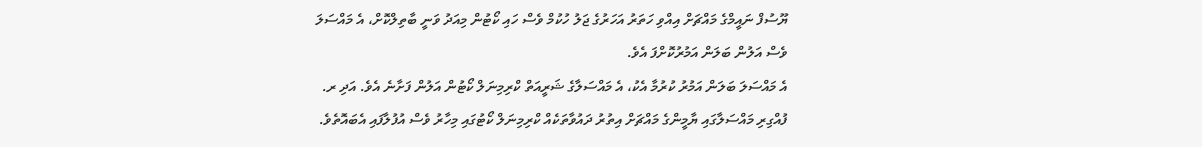ޔޫސުފް ނައީމްގެ މައްޗަށް އިއްވި ހަތަރު އަހަރުގެ ޖަލު ހުކުމް ވެސް ހައި ކޯޓުން މިއަދު ވަނީ ބާތިލްކޮށް، އެ މައްސަލަ ވެސް އަލުން ބަލަން އަމުރުކޮށްފަ އެވެ.
އެ މައްސަލަ ބަލަން އަމުރު ކުރުމާ އެކު، އެ މައްސަލާގެ ޝަރީއަތް ކްރިމިނަލް ކޯޓުން އަލުން ފަށާނެ އެވެ. އަދި ރ. ފުއްގިރި މައްސަލާގައި ޔާމީންގެ މައްޗަށް އިތުރު ދައުވާތަކެއް ކްރިމިނަލް ކޯޓުގައި މިހާރު ވެސް އުފުލާފައި އެބައޮތެވެ.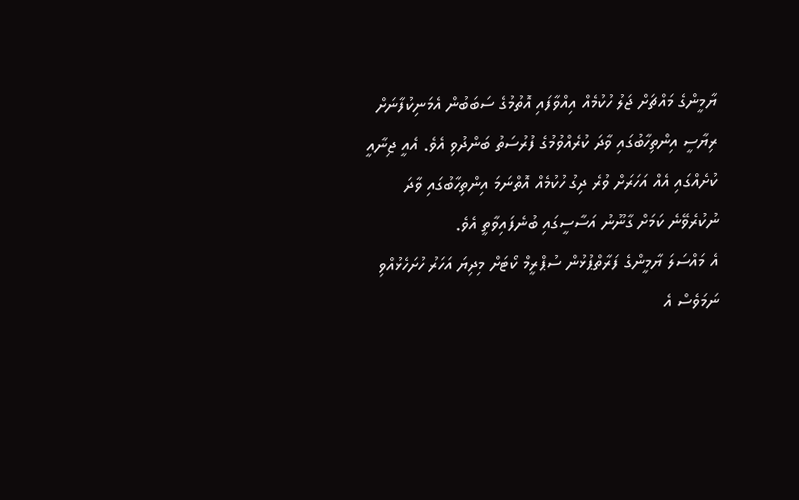ޔާމީންގެ މައްޗަށް ޖަލު ހުކުމެއް އިއްވާފައި އޮތުމުގެ ސަބަބުން އެމަނިކުފާނަށް ރިޔާސީ އިންތިހާބުގައި ވާދަ ކުރެއްވުމުގެ ފުރުސަތު ބަންދުވި އެވެ. އެއީ ޖިނާއީ ކުށެއްގައި އެއް އަހަރަށް ވުރެ ދިގު ހުކުމެއް އޮތްނަމަ އިންތިހާބުގައި ވާދަ ނުކުރެވޭނެ ކަމަށް ގާނޫނު އަސާސީގައި ބުނެފައިވާތީ އެވެ.
އެ މައްސަލަ ޔާމީންގެ ފަރާތްޕުޅުން ސުޕްރީމް ކޯޓަށް މިދިޔަ އަހަރު ހުށަހެޅުއްވި ނަމަވެސް އެ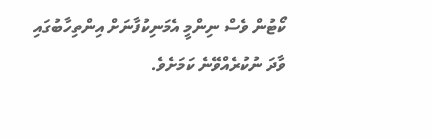ކޯޓުން ވެސް ނިންމީ އެމަނިކުފާނަށް އިންތިހާބުގައި ވާދަ ނުކުރެއްވޭނެ ކަމަށެވެ.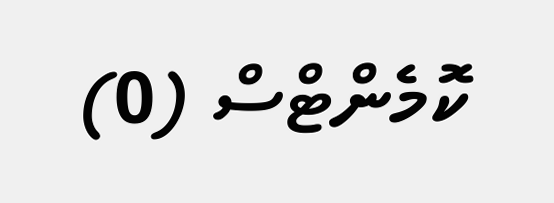ކޮމެންޓްސް (0)